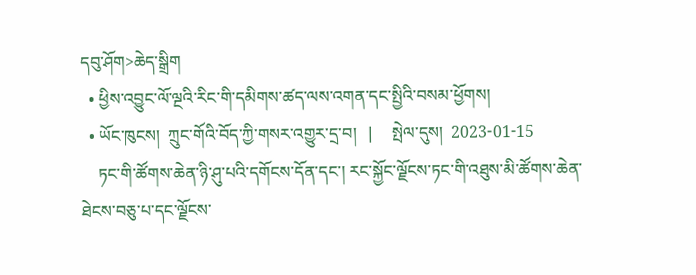དབུ་ཤོག>ཆེད་སྒྲིག
  • ཕྱིས་འབྱུང་ལོ་ལྔའི་རིང་གི་དམིགས་ཚད་ལས་འགན་དང་སྤྱིའི་བསམ་ཕྱོགས།
  • ཡོང་ཁུངས།  ཀྲུང་གོའི་བོད་ཀྱི་གསར་འགྱུར་དྲ་བ།   |     སྤེལ་དུས།  2023-01-15
    ཏང་གི་ཚོགས་ཆེན་ཉི་ཤུ་པའི་དགོངས་དོན་དང་། རང་སྐྱོང་ལྗོངས་ཏང་གི་འཐུས་མི་ཚོགས་ཆེན་ཐེངས་བཅུ་པ་དང་ལྗོངས་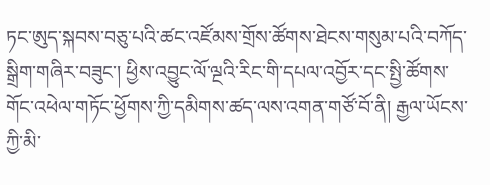ཏང་ཨུད་སྐབས་བཅུ་པའི་ཚང་འཛོམས་གྲོས་ཚོགས་ཐེངས་གསུམ་པའི་བཀོད་སྒྲིག་གཞིར་བཟུང་། ཕྱིས་འབྱུང་ལོ་ལྔའི་རིང་གི་དཔལ་འབྱོར་དང་སྤྱི་ཚོགས་གོང་འཕེལ་གཏོང་ཕྱོགས་ཀྱི་དམིགས་ཚད་ལས་འགན་གཙོ་བོ་ནི། རྒྱལ་ཡོངས་ཀྱི་མི་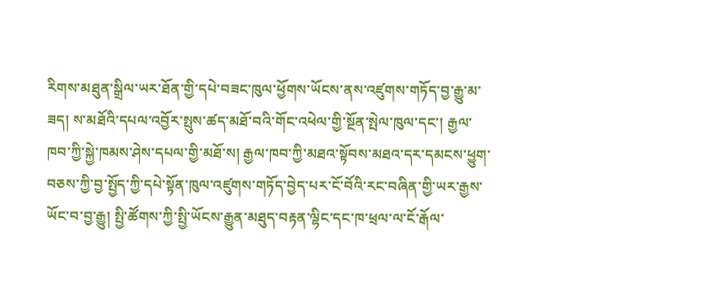རིགས་མཐུན་སྒྲིལ་ཡར་ཐོན་གྱི་དཔེ་བཟང་ཁུལ་ཕྱོགས་ཡོངས་ནས་འཛུགས་གཏོད་བྱ་རྒྱུ་མ་ཟད། ས་མཐོའི་དཔལ་འབྱོར་སྤུས་ཚད་མཐོ་བའི་གོང་འཕེལ་གྱི་སྔོན་སྤེལ་ཁུལ་དང་། རྒྱལ་ཁབ་ཀྱི་སྐྱེ་ཁམས་ཤེས་དཔལ་གྱི་མཐོ་ས། རྒྱལ་ཁབ་ཀྱི་མཐའ་སྟོབས་མཐའ་དར་དམངས་ཕྱུག་བཅས་ཀྱི་བྱ་སྤྱོད་ཀྱི་དཔེ་སྟོན་ཁུལ་འཛུགས་གཏོད་བྱེད་པར་ངོ་བོའི་རང་བཞིན་གྱི་ཡར་རྒྱས་ཡོང་བ་བྱ་རྒྱུ། སྤྱི་ཚོགས་ཀྱི་སྤྱི་ཡོངས་རྒྱུན་མཐུད་བརྟན་ལྷིང་དང་ཁ་ཕྲལ་ལ་ངོ་རྒོལ་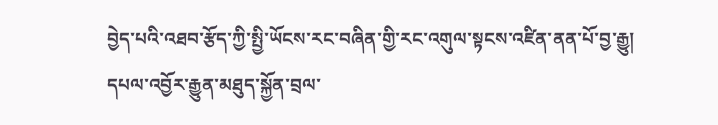བྱེད་པའི་འཐབ་རྩོད་ཀྱི་སྤྱི་ཡོངས་རང་བཞིན་གྱི་རང་འགུལ་སྟངས་འཛིན་ནན་པོ་བྱ་རྒྱུ། དཔལ་འབྱོར་རྒྱུན་མཐུད་སྐྱོན་བྲལ་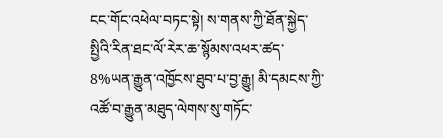ངང་གོང་འཕེལ་བཏང་སྟེ། ས་གནས་ཀྱི་ཐོན་སྐྱེད་སྤྱིའི་རིན་ཐང་ལོ་རེར་ཆ་སྙོམས་འཕར་ཚད་8%ཡན་རྒྱུན་འཁྱོངས་ཐུབ་པ་བྱ་རྒྱུ། མི་དམངས་ཀྱི་འཚོ་བ་རྒྱུན་མཐུད་ལེགས་སུ་གཏོང་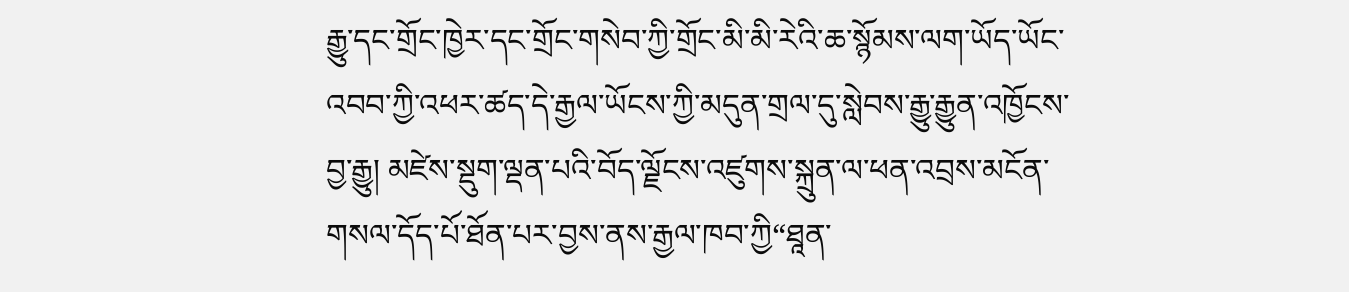རྒྱུ་དང་གྲོང་ཁྱེར་དང་གྲོང་གསེབ་ཀྱི་གྲོང་མི་མི་རེའི་ཆ་སྙོམས་ལག་ཡོད་ཡོང་འབབ་ཀྱི་འཕར་ཚད་དེ་རྒྱལ་ཡོངས་ཀྱི་མདུན་གྲལ་དུ་སླེབས་རྒྱུ་རྒྱུན་འཁྱོངས་བྱ་རྒྱུ། མཛེས་སྡུག་ལྡན་པའི་བོད་ལྗོངས་འཛུགས་སྐྲུན་ལ་ཕན་འབྲས་མངོན་གསལ་དོད་པོ་ཐོན་པར་བྱས་ནས་རྒྱལ་ཁབ་ཀྱི“ཐཱན་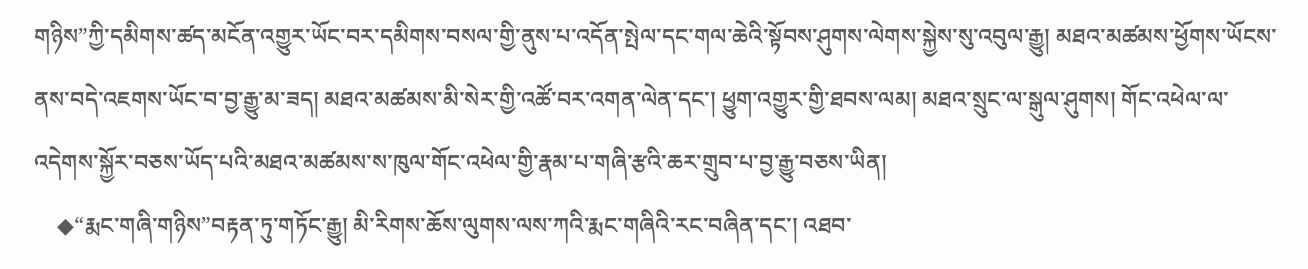གཉིས”ཀྱི་དམིགས་ཚད་མངོན་འགྱུར་ཡོང་བར་དམིགས་བསལ་གྱི་ནུས་པ་འདོན་སྤེལ་དང་གལ་ཆེའི་སྟོབས་ཤུགས་ལེགས་སྐྱེས་སུ་འབུལ་རྒྱུ། མཐའ་མཚམས་ཕྱོགས་ཡོངས་ནས་བདེ་འཇགས་ཡོང་བ་བྱ་རྒྱུ་མ་ཟད། མཐའ་མཚམས་མི་སེར་གྱི་འཚོ་བར་འགན་ལེན་དང་། ཕྱུག་འགྱུར་གྱི་ཐབས་ལམ། མཐའ་སྲུང་ལ་སྒུལ་ཤུགས། གོང་འཕེལ་ལ་འདེགས་སྐྱོར་བཅས་ཡོད་པའི་མཐའ་མཚམས་ས་ཁུལ་གོང་འཕེལ་གྱི་རྣམ་པ་གཞི་རྩའི་ཆར་གྲུབ་པ་བྱ་རྒྱུ་བཅས་ཡིན།
    ◆“རྨང་གཞི་གཉིས”བརྟན་ཏུ་གཏོང་རྒྱུ། མི་རིགས་ཆོས་ལུགས་ལས་ཀའི་རྨང་གཞིའི་རང་བཞིན་དང་། འཐབ་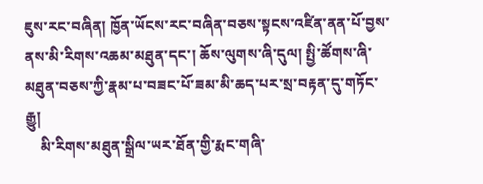ཇུས་རང་བཞིན། ཁྱོན་ཡོངས་རང་བཞིན་བཅས་སྟངས་འཛིན་ནན་པོ་བྱས་ནས་མི་རིགས་འཆམ་མཐུན་དང་། ཆོས་ལུགས་ཞི་དུལ། སྤྱི་ཚོགས་ཞི་མཐུན་བཅས་ཀྱི་རྣམ་པ་བཟང་པོ་ཟམ་མི་ཆད་པར་སྲ་བརྟན་དུ་གཏོང་རྒྱུ།
    མི་རིགས་མཐུན་སྒྲིལ་ཡར་ཐོན་གྱི་རྨང་གཞི་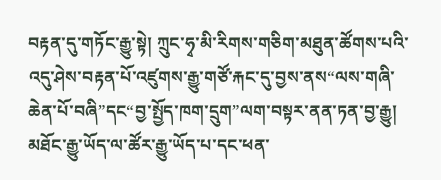བརྟན་དུ་གཏོང་རྒྱུ་སྟེ། ཀྲུང་ཧྭ་མི་རིགས་གཅིག་མཐུན་ཚོགས་པའི་འདུ་ཤེས་བརྟན་པོ་འཛུགས་རྒྱུ་གཙོ་རྐང་དུ་བྱས་ནས“ལས་གཞི་ཆེན་པོ་བཞི”དང“བྱ་སྤྱོད་ཁག་དྲུག”ལག་བསྟར་ནན་ཏན་བྱ་རྒྱུ། མཐོང་རྒྱུ་ཡོད་ལ་ཚོར་རྒྱུ་ཡོད་པ་དང་ཕན་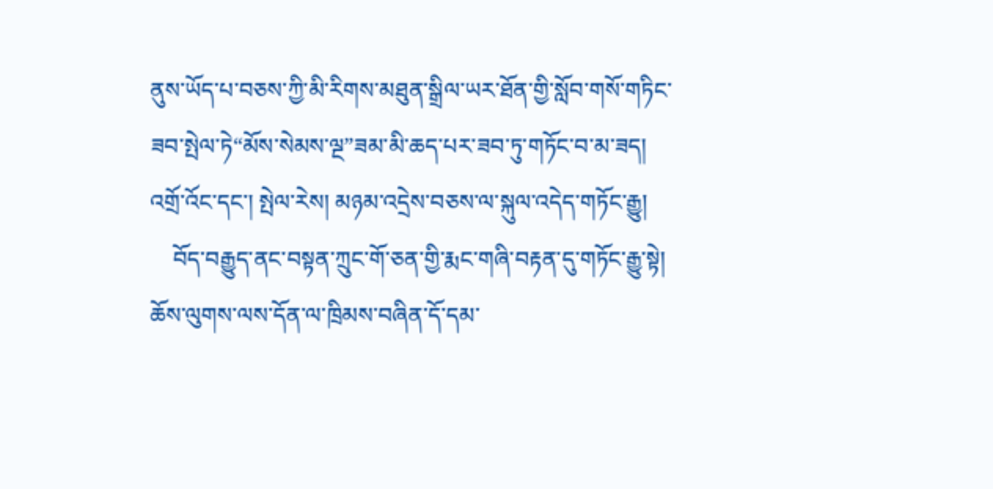ནུས་ཡོད་པ་བཅས་ཀྱི་མི་རིགས་མཐུན་སྒྲིལ་ཡར་ཐོན་གྱི་སློབ་གསོ་གཏིང་ཟབ་སྤེལ་ཏེ“མོས་སེམས་ལྔ”ཟམ་མི་ཆད་པར་ཟབ་ཏུ་གཏོང་བ་མ་ཟད། འགྲོ་འོང་དང་། སྤེལ་རེས། མཉམ་འདྲེས་བཅས་ལ་སྐུལ་འདེད་གཏོང་རྒྱུ།
    བོད་བརྒྱུད་ནང་བསྟན་ཀྲུང་གོ་ཅན་གྱི་རྨང་གཞི་བརྟན་དུ་གཏོང་རྒྱུ་སྟེ། ཆོས་ལུགས་ལས་དོན་ལ་ཁྲིམས་བཞིན་དོ་དམ་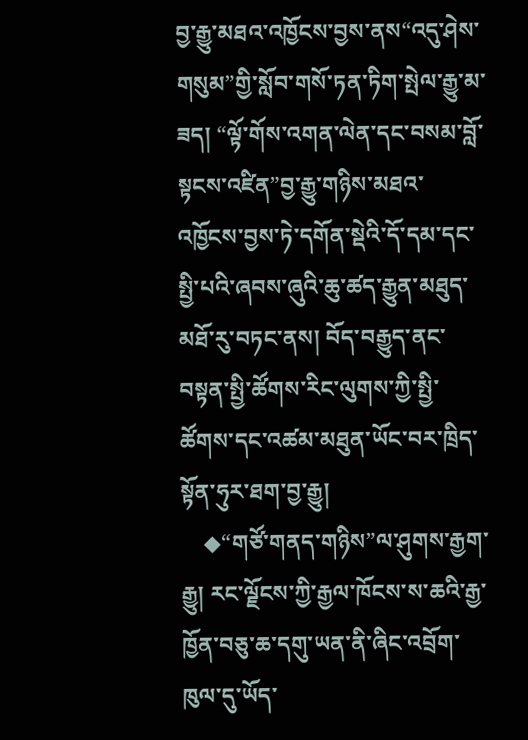བྱ་རྒྱུ་མཐའ་འཁྱོངས་བྱས་ནས“འདུ་ཤེས་གསུམ”གྱི་སློབ་གསོ་ཏན་ཏིག་སྤེལ་རྒྱུ་མ་ཟད། “ལྟོ་གོས་འགན་ལེན་དང་བསམ་བློ་སྟངས་འཛིན”བྱ་རྒྱུ་གཉིས་མཐའ་འཁྱོངས་བྱས་ཏེ་དགོན་སྡེའི་དོ་དམ་དང་སྤྱི་པའི་ཞབས་ཞུའི་ཆུ་ཚད་རྒྱུན་མཐུད་མཐོ་རུ་བཏང་ནས། བོད་བརྒྱུད་ནང་བསྟན་སྤྱི་ཚོགས་རིང་ལུགས་ཀྱི་སྤྱི་ཚོགས་དང་འཚམ་མཐུན་ཡོང་བར་ཁྲིད་སྟོན་ཧུར་ཐག་བྱ་རྒྱུ།
    ◆“གཙོ་གནད་གཉིས”ལ་ཤུགས་རྒྱག་རྒྱུ། རང་ལྗོངས་ཀྱི་རྒྱལ་ཁོངས་ས་ཆའི་རྒྱ་ཁྱོན་བཅུ་ཆ་དགུ་ཡན་ནི་ཞིང་འབྲོག་ཁུལ་དུ་ཡོད་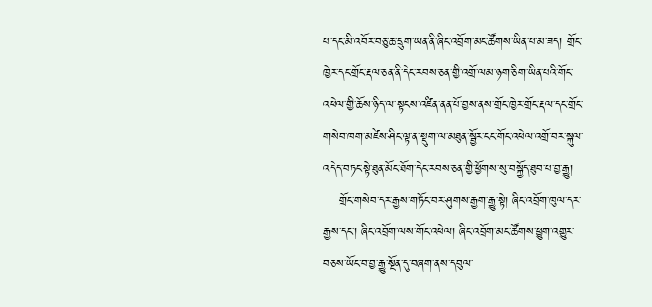པ་དང་མི་འབོར་བཅུ་ཆ་དྲུག་ཡན་ནི་ཞིང་འབྲོག་མང་ཚོགས་ཡིན་པ་མ་ཟད། གྲོང་ཁྱེར་དང་གྲོང་རྡལ་ཅན་ནི་དེང་རབས་ཅན་གྱི་འགྲོ་ལམ་ཉག་ཅིག་ཡིན་པའི་གོང་འཕེལ་གྱི་ཆོས་ཉིད་ལ་སྟངས་འཛིན་ནན་པོ་བྱས་ནས་གྲོང་ཁྱེར་གྲོང་རྡལ་དང་གྲོང་གསེབ་ཁག་མཛེས་ཤིང་ལྟ་ན་སྡུག་ལ་མཐུན་སྦྱོར་ངང་གོང་འཕེལ་འགྲོ་བར་སྐུལ་འདེད་བཏང་སྟེ་ཐུན་མོང་ཐོག་དེང་རབས་ཅན་གྱི་ཕྱོགས་སུ་བསྐྱོད་ཐུབ་པ་བྱ་རྒྱུ།
    གྲོང་གསེབ་དར་རྒྱས་གཏོང་བར་ཤུགས་རྒྱག་རྒྱུ་སྟེ། ཞིང་འབྲོག་ཁུལ་དར་རྒྱས་དང་། ཞིང་འབྲོག་ལས་གོང་འཕེལ། ཞིང་འབྲོག་མང་ཚོགས་ཕྱུག་འགྱུར་བཅས་ཡོང་བ་བྱ་རྒྱུ་སྔོན་དུ་བཞག་ནས་དབུལ་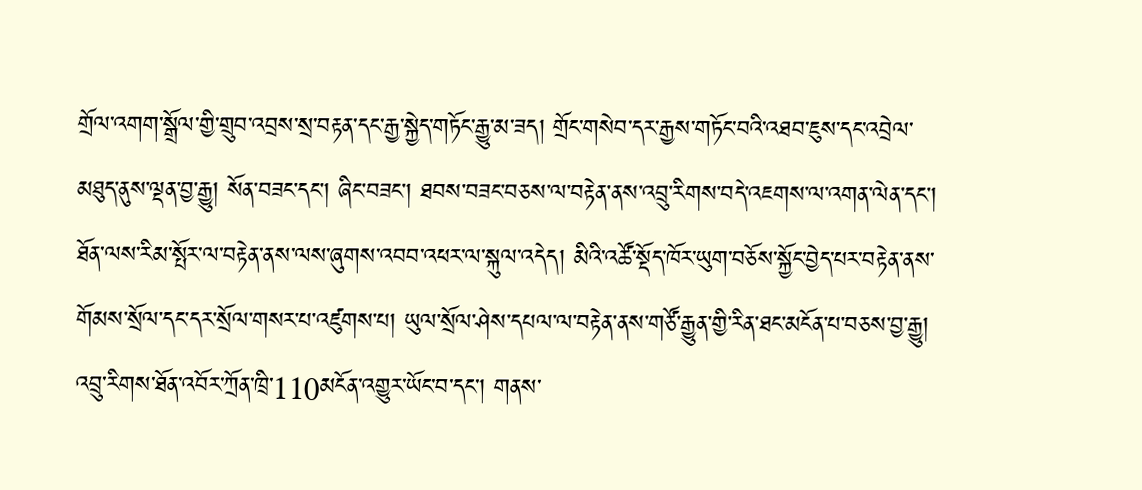གྲོལ་འགག་སྒྲོལ་གྱི་གྲུབ་འབྲས་སྲ་བརྟན་དང་རྒྱ་སྐྱེད་གཏོང་རྒྱུ་མ་ཟད། གྲོང་གསེབ་དར་རྒྱས་གཏོང་བའི་འཐབ་ཇུས་དང་འབྲེལ་མཐུད་ནུས་ལྡན་བྱ་རྒྱུ། སོན་བཟང་དང་། ཞིང་བཟང་། ཐབས་བཟང་བཅས་ལ་བརྟེན་ནས་འབྲུ་རིགས་བདེ་འཇགས་ལ་འགན་ལེན་དང་། ཐོན་ལས་རིམ་སྤོར་ལ་བརྟེན་ནས་ལས་ཞུགས་འབབ་འཕར་ལ་སྐུལ་འདེད། མིའི་འཚོ་སྡོད་ཁོར་ཡུག་བཅོས་སྐྱོང་བྱེད་པར་བརྟེན་ནས་གོམས་སྲོལ་དང་དར་སྲོལ་གསར་པ་འཛུགས་པ། ཡུལ་སྲོལ་ཤེས་དཔལ་ལ་བརྟེན་ནས་གཙོ་རྒྱུན་གྱི་རིན་ཐང་མངོན་པ་བཅས་བྱ་རྒྱུ། འབྲུ་རིགས་ཐོན་འབོར་ཀྲོན་ཁྲི་110མངོན་འགྱུར་ཡོང་བ་དང་། གནས་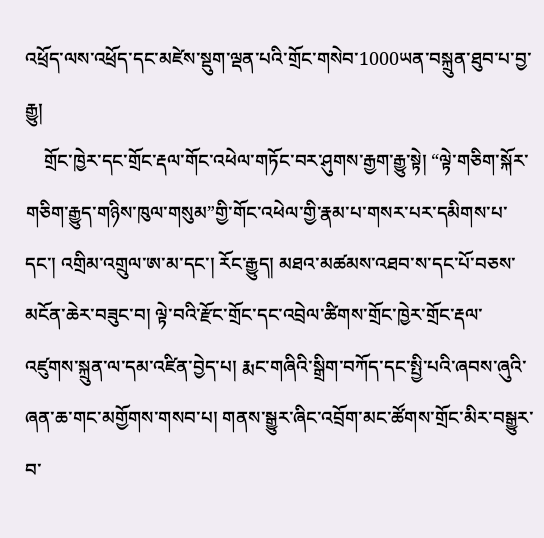འཕྲོད་ལས་འཕྲོད་དང་མཛེས་སྡུག་ལྡན་པའི་གྲོང་གསེབ་1000ཡན་བསྐྲུན་ཐུབ་པ་བྱ་རྒྱུ།
    གྲོང་ཁྱེར་དང་གྲོང་རྡལ་གོང་འཕེལ་གཏོང་བར་ཤུགས་རྒྱག་རྒྱུ་སྟེ། “ལྟེ་གཅིག་སྐོར་གཅིག་རྒྱུད་གཉིས་ཁུལ་གསུམ”གྱི་གོང་འཕེལ་གྱི་རྣམ་པ་གསར་པར་དམིགས་པ་དང་། འགྲིམ་འགྲུལ་ཨ་མ་དང་། རོང་རྒྱུད། མཐའ་མཚམས་འཐབ་ས་དང་པོ་བཅས་མངོན་ཆེར་བཟུང་བ། ལྟེ་བའི་རྫོང་གྲོང་དང་འབྲེལ་ཚིགས་གྲོང་ཁྱེར་གྲོང་རྡལ་འཛུགས་སྐྲུན་ལ་དམ་འཛིན་བྱེད་པ། རྨང་གཞིའི་སྒྲིག་བཀོད་དང་སྤྱི་པའི་ཞབས་ཞུའི་ཞན་ཆ་གང་མགྱོགས་གསབ་པ། གནས་སྒྱུར་ཞིང་འབྲོག་མང་ཚོགས་གྲོང་མིར་བསྒྱུར་བ་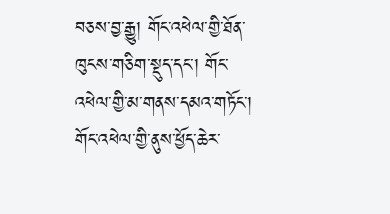བཅས་བྱ་རྒྱུ། གོང་འཕེལ་གྱི་ཐོན་ཁུངས་གཅིག་སྡུད་དང་། གོང་འཕེལ་གྱི་མ་གནས་དམའ་གཏོང་། གོང་འཕེལ་གྱི་ནུས་ཕྱོད་ཆེར་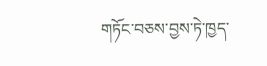གཏོང་བཅས་བྱས་ཏེ་ཁྱད་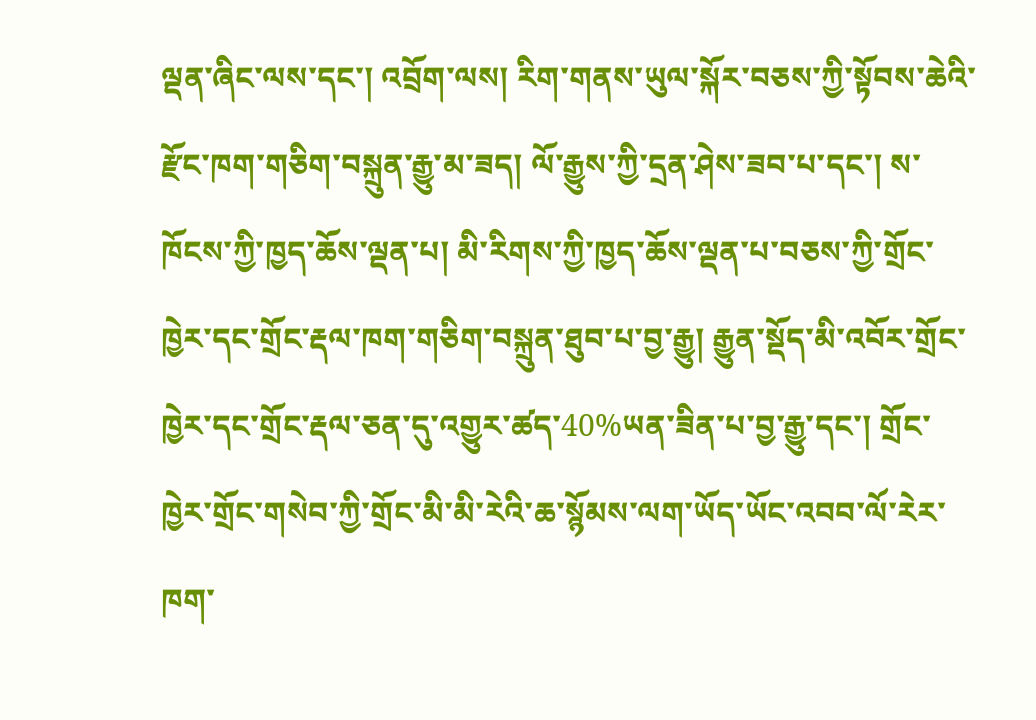ལྡན་ཞིང་ལས་དང་། འབྲོག་ལས། རིག་གནས་ཡུལ་སྐོར་བཅས་ཀྱི་སྟོབས་ཆེའི་རྫོང་ཁག་གཅིག་བསྐྲུན་རྒྱུ་མ་ཟད། ལོ་རྒྱུས་ཀྱི་དྲན་ཤེས་ཟབ་པ་དང་། ས་ཁོངས་ཀྱི་ཁྱད་ཆོས་ལྡན་པ། མི་རིགས་ཀྱི་ཁྱད་ཆོས་ལྡན་པ་བཅས་ཀྱི་གྲོང་ཁྱེར་དང་གྲོང་རྡལ་ཁག་གཅིག་བསྐྲུན་ཐུབ་པ་བྱ་རྒྱུ། རྒྱུན་སྡོད་མི་འབོར་གྲོང་ཁྱེར་དང་གྲོང་རྡལ་ཅན་དུ་འགྱུར་ཚད་40%ཡན་ཟིན་པ་བྱ་རྒྱུ་དང་། གྲོང་ཁྱེར་གྲོང་གསེབ་ཀྱི་གྲོང་མི་མི་རེའི་ཆ་སྙོམས་ལག་ཡོད་ཡོང་འབབ་ལོ་རེར་ཁག་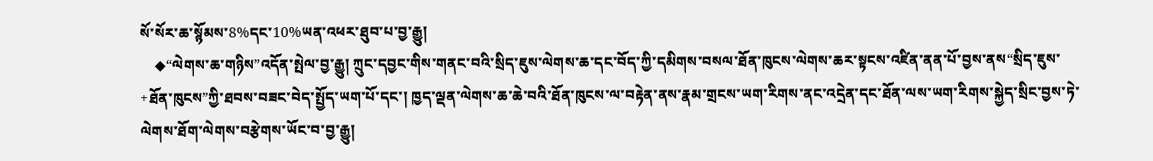སོ་སོར་ཆ་སྙོམས་8%དང་10%ཡན་འཕར་ཐུབ་པ་བྱ་རྒྱུ།
    ◆“ལེགས་ཆ་གཉིས”འདོན་སྤེལ་བྱ་རྒྱུ། ཀྲུང་དབྱང་གིས་གནང་བའི་སྲིད་ཇུས་ལེགས་ཆ་དང་བོད་ཀྱི་དམིགས་བསལ་ཐོན་ཁུངས་ལེགས་ཆར་སྟངས་འཛིན་ནན་པོ་བྱས་ནས“སྲིད་ཇུས་+ཐོན་ཁུངས”ཀྱི་ཐབས་བཟང་བེད་སྤྱོད་ཡག་པོ་དང་། ཁྱད་ལྡན་ལེགས་ཆ་ཆེ་བའི་ཐོན་ཁུངས་ལ་བརྟེན་ནས་རྣམ་གྲངས་ཡག་རིགས་ནང་འདྲེན་དང་ཐོན་ལས་ཡག་རིགས་སྐྱེད་སྲིང་བྱས་ཏེ་ལེགས་ཐོག་ལེགས་བརྩེགས་ཡོང་བ་བྱ་རྒྱུ།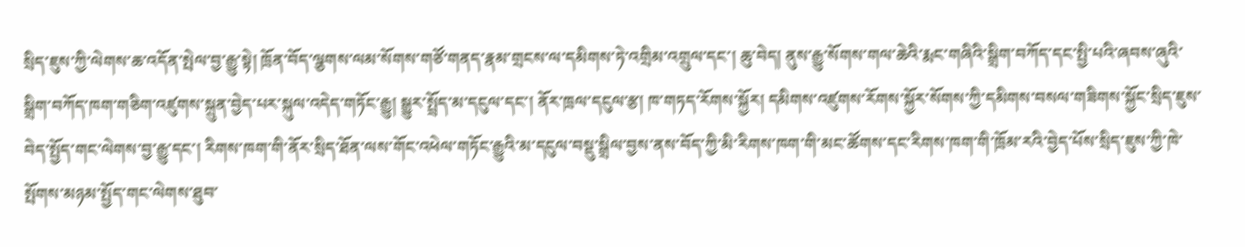སྲིད་ཇུས་ཀྱི་ལེགས་ཆ་འདོན་སྤེལ་བྱ་རྒྱུ་སྟེ། ཁྲོན་བོད་ལྕགས་ལམ་སོགས་གཙོ་གནད་རྣམ་གྲངས་ལ་དམིགས་ཏེ་འགྲིམ་འགྲུལ་དང་། ཆུ་བེད། ནུས་རྒྱུ་སོགས་གལ་ཆེའི་རྨང་གཞིའི་སྒྲིག་བཀོད་དང་སྤྱི་པའི་ཞབས་ཞུའི་སྒྲིག་བཀོད་ཁག་གཅིག་འཛུགས་སྐྲུན་བྱེད་པར་སྐུལ་འདེད་གཏོང་རྒྱུ། སྒྱུར་སྤྲོད་མ་དངུལ་དང་། ནོར་ཁྲལ་དངུལ་རྩ། ཁ་གཏད་རོགས་སྐྱོར། དམིགས་འཛུགས་རོགས་སྐྱོར་སོགས་ཀྱི་དམིགས་བསལ་གཟིགས་སྐྱོང་སྲིད་ཇུས་བེད་སྤྱོད་གང་ལེགས་བྱ་རྒྱུ་དང་། རིགས་ཁག་གི་ནོར་སྲིད་ཐོན་ལས་གོང་འཕེལ་གཏོང་རྒྱུའི་མ་དངུལ་བསྡུ་སྒྲིལ་བྱས་ནས་བོད་ཀྱི་མི་རིགས་ཁག་གི་མང་ཚོགས་དང་རིགས་ཁག་གི་ཁྲོམ་རའི་བྱེད་པོས་སྲིད་ཇུས་ཀྱི་ཁེ་སྤོགས་མཉམ་སྤྱོད་གང་ལེགས་ཐུབ་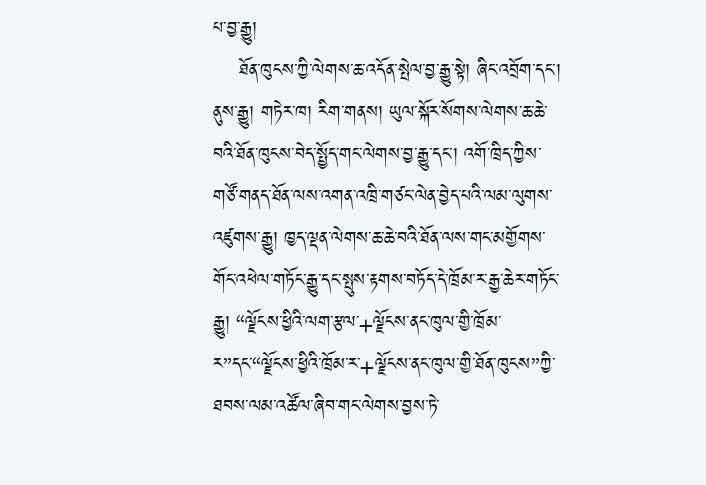པ་བྱ་རྒྱུ།
    ཐོན་ཁུངས་ཀྱི་ལེགས་ཆ་འདོན་སྤེལ་བྱ་རྒྱུ་སྟེ། ཞིང་འབྲོག་དང་། ནུས་རྒྱུ། གཏེར་ཁ། རིག་གནས། ཡུལ་སྐོར་སོགས་ལེགས་ཆ་ཆེ་བའི་ཐོན་ཁུངས་བེད་སྤྱོད་གང་ལེགས་བྱ་རྒྱུ་དང་། འགོ་ཁྲིད་ཀྱིས་གཙོ་གནད་ཐོན་ལས་འགན་འཁྲི་གཙང་ལེན་བྱེད་པའི་ལམ་ལུགས་འཛུགས་རྒྱུ། ཁྱད་ལྡན་ལེགས་ཆ་ཆེ་བའི་ཐོན་ལས་གང་མགྱོགས་གོང་འཕེལ་གཏོང་རྒྱུ་དང་སྤུས་རྟགས་བཏོད་དེ་ཁྲོམ་ར་རྒྱ་ཆེར་གཏོང་རྒྱུ། “ལྗོངས་ཕྱིའི་ལག་རྩལ་+ལྗོངས་ནང་ཁུལ་གྱི་ཁྲོམ་ར”དང་“ལྗོངས་ཕྱིའི་ཁྲོམ་ར་+ལྗོངས་ནང་ཁུལ་གྱི་ཐོན་ཁུངས”ཀྱི་ཐབས་ལམ་འཚོལ་ཞིབ་གང་ལེགས་བྱས་ཏེ་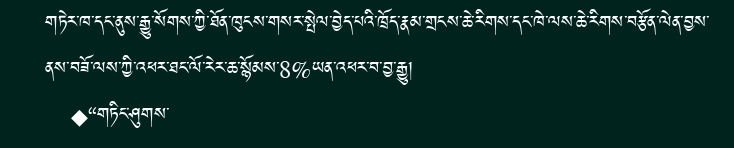གཏེར་ཁ་དང་ནུས་རྒྱུ་སོགས་ཀྱི་ཐོན་ཁུངས་གསར་སྤེལ་བྱེད་པའི་ཁྲོད་རྣམ་གྲངས་ཆེ་རིགས་དང་ཁེ་ལས་ཆེ་རིགས་བརྩོན་ལེན་བྱས་ནས་བཟོ་ལས་ཀྱི་འཕར་ཐང་ལོ་རེར་ཆ་སྙོམས་8%ཡན་འཕར་བ་བྱ་རྒྱུ།
    ◆“གཏིང་ཤུགས་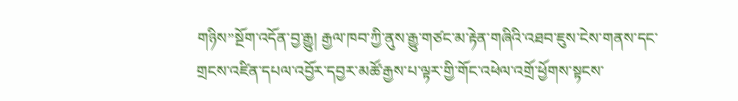གཉིས”སྔོག་འདོན་བྱ་རྒྱུ། རྒྱལ་ཁབ་ཀྱི་ནུས་རྒྱུ་གཙང་མ་རྟེན་གཞིའི་འཐབ་ཇུས་ངེས་གནས་དང་གྲངས་འཛིན་དཔལ་འབྱོར་དབྱར་མཚོ་རྒྱས་པ་ལྟར་གྱི་གོང་འཕེལ་འགྲོ་ཕྱོགས་སྟངས་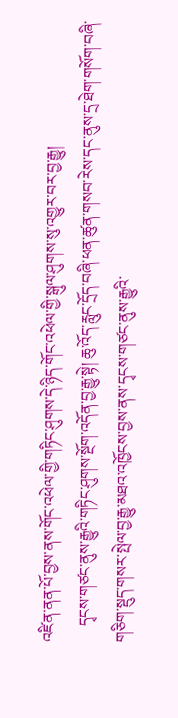འཛིན་ནན་པོ་བྱས་ནས་གོང་འཕེལ་གྱི་གཏིང་ཤུགས་དེ་ཉིད་གོང་འཕེལ་གྱི་སྒུལ་ཤུགས་སུ་འགྱུར་བར་བྱ་རྒྱུ།
    དྭངས་གཙང་ནུས་རྒྱུའི་གཏིང་ཤུགས་སྔོག་འདོན་བྱ་རྒྱུ་སྟེ། ཆུ་འོད་རླུང་དྲོད་བཞི་ཕན་ཚུན་གསབ་རེས་དང་ནུས་དྲ་ཐེག་གསོག་བཞི་གཅིག་སྡུད་གསར་སྤེལ་བྱ་རྒྱུ་མཐའ་འཁྱོངས་བྱས་ནས་དྭངས་གཙང་ནུས་རྒྱུའི་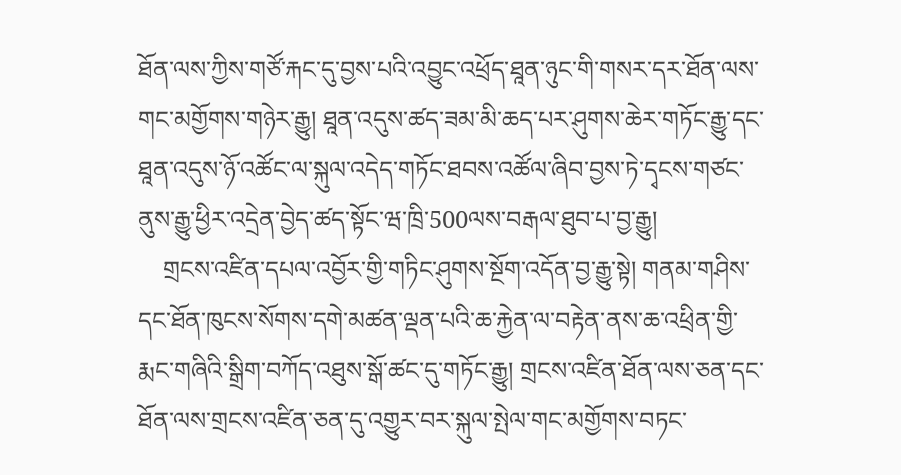ཐོན་ལས་ཀྱིས་གཙོ་རྐང་དུ་བྱས་པའི་འབྱུང་འཕྲོད་ཐཱན་ཉུང་གི་གསར་དར་ཐོན་ལས་གང་མགྱོགས་གཉེར་རྒྱུ། ཐཱན་འདུས་ཚད་ཟམ་མི་ཆད་པར་ཤུགས་ཆེར་གཏོང་རྒྱུ་དང་ཐཱན་འདུས་ཉོ་འཚོང་ལ་སྐུལ་འདེད་གཏོང་ཐབས་འཚོལ་ཞིབ་བྱས་ཏེ་དྭངས་གཙང་ནུས་རྒྱུ་ཕྱིར་འདྲེན་བྱེད་ཚད་སྟོང་ཝ་ཁྲི་500ལས་བརྒལ་ཐུབ་པ་བྱ་རྒྱུ།
    གྲངས་འཛིན་དཔལ་འབྱོར་གྱི་གཏིང་ཤུགས་སྔོག་འདོན་བྱ་རྒྱུ་སྟེ། གནམ་གཤིས་དང་ཐོན་ཁུངས་སོགས་དགེ་མཚན་ལྡན་པའི་ཆ་རྐྱེན་ལ་བརྟེན་ནས་ཆ་འཕྲིན་གྱི་རྨང་གཞིའི་སྒྲིག་བཀོད་འཐུས་སྒོ་ཚང་དུ་གཏོང་རྒྱུ། གྲངས་འཛིན་ཐོན་ལས་ཅན་དང་ཐོན་ལས་གྲངས་འཛིན་ཅན་དུ་འགྱུར་བར་སྐུལ་སྤེལ་གང་མགྱོགས་བཏང་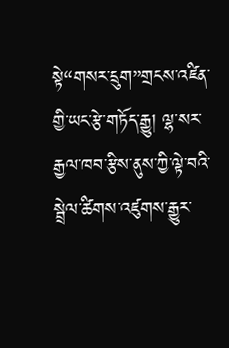སྟེ“གསར་དྲུག”གྲངས་འཛིན་གྱི་ཡང་རྩེ་གཏོད་རྒྱུ། ལྷ་སར་རྒྱལ་ཁབ་རྩིས་ནུས་ཀྱི་ལྟེ་བའི་སྦྲེལ་ཚིགས་འཛུགས་རྒྱུར་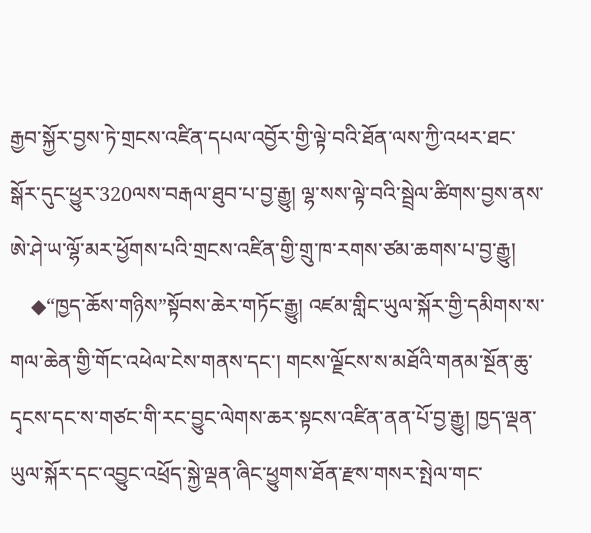རྒྱབ་སྐྱོར་བྱས་ཏེ་གྲངས་འཛིན་དཔལ་འབྱོར་གྱི་ལྟེ་བའི་ཐོན་ལས་ཀྱི་འཕར་ཐང་སྒོར་དུང་ཕྱུར་320ལས་བརྒལ་ཐུབ་པ་བྱ་རྒྱུ། ལྷ་སས་ལྟེ་བའི་སྦྲེལ་ཚིགས་བྱས་ནས་ཨེ་ཤེ་ཡ་ལྷོ་མར་ཕྱོགས་པའི་གྲངས་འཛིན་གྱི་གྲུ་ཁ་རགས་ཙམ་ཆགས་པ་བྱ་རྒྱུ།
    ◆“ཁྱད་ཆོས་གཉིས”སྟོབས་ཆེར་གཏོང་རྒྱུ། འཛམ་གླིང་ཡུལ་སྐོར་གྱི་དམིགས་ས་གལ་ཆེན་གྱི་གོང་འཕེལ་ངེས་གནས་དང་། གངས་ལྗོངས་ས་མཐོའི་གནམ་སྔོན་ཆུ་དྭངས་དང་ས་གཙང་གི་རང་བྱུང་ལེགས་ཆར་སྟངས་འཛིན་ནན་པོ་བྱ་རྒྱུ། ཁྱད་ལྡན་ཡུལ་སྐོར་དང་འབྱུང་འཕྲོད་སྐྱེ་ལྡན་ཞིང་ཕྱུགས་ཐོན་རྫས་གསར་སྤེལ་གང་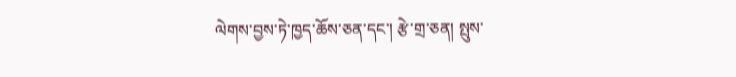ལེགས་བྱས་ཏེ་ཁྱད་ཆོས་ཅན་དང་། རྩེ་གྲ་ཅན། སྤུས་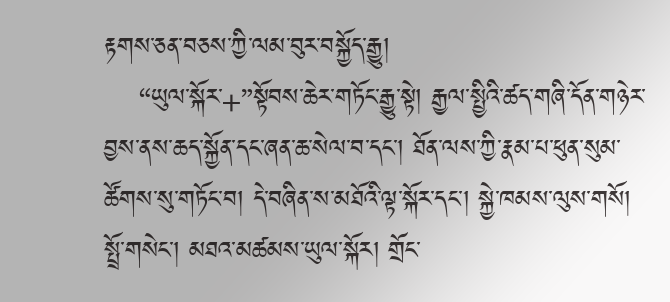རྟགས་ཅན་བཅས་ཀྱི་ལམ་བུར་བསྐྱོད་རྒྱུ།
    “ཡུལ་སྐོར་+”སྟོབས་ཆེར་གཏོང་རྒྱུ་སྟེ། རྒྱལ་སྤྱིའི་ཚད་གཞི་དོན་གཉེར་བྱས་ནས་ཆད་སྐྱོན་དང་ཞན་ཆ་སེལ་བ་དང་། ཐོན་ལས་ཀྱི་རྣམ་པ་ཕུན་སུམ་ཚོགས་སུ་གཏོང་བ། དེ་བཞིན་ས་མཐོའི་ལྟ་སྐོར་དང་། སྐྱེ་ཁམས་ལུས་གསོ། སྤྲོ་གསེང་། མཐའ་མཚམས་ཡུལ་སྐོར། གྲོང་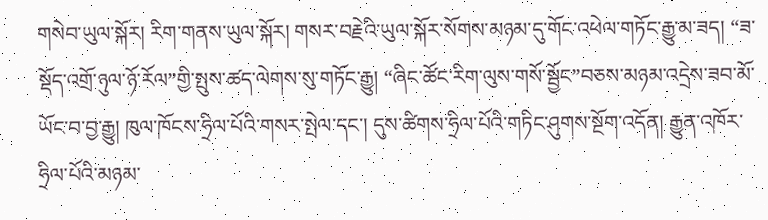གསེབ་ཡུལ་སྐོར། རིག་གནས་ཡུལ་སྐོར། གསར་བརྗེའི་ཡུལ་སྐོར་སོགས་མཉམ་དུ་གོང་འཕེལ་གཏོང་རྒྱུ་མ་ཟད། “ཟ་སྡོད་འགྲོ་ཉུལ་ཉོ་རོལ”གྱི་སྤུས་ཚད་ལེགས་སུ་གཏོང་རྒྱུ། “ཞིང་ཚོང་རིག་ལུས་གསོ་སྦྱོང”བཅས་མཉམ་འདྲེས་ཟབ་མོ་ཡོང་བ་བྱ་རྒྱུ། ཁུལ་ཁོངས་ཧྲིལ་པོའི་གསར་སྤེལ་དང་། དུས་ཚིགས་ཧྲིལ་པོའི་གཏིང་ཤུགས་སྔོག་འདོན། རྒྱུན་འཁོར་ཧྲིལ་པོའི་མཉམ་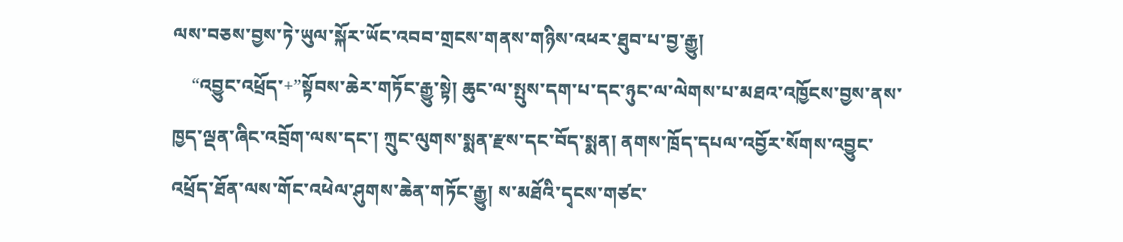ལས་བཅས་བྱས་ཏེ་ཡུལ་སྐོར་ཡོང་འབབ་གྲངས་གནས་གཉིས་འཕར་ཐུབ་པ་བྱ་རྒྱུ།
    “འབྱུང་འཕྲོད་+”སྟོབས་ཆེར་གཏོང་རྒྱུ་སྟེ། ཆུང་ལ་སྤུས་དག་པ་དང་ཉུང་ལ་ལེགས་པ་མཐའ་འཁྱོངས་བྱས་ནས་ཁྱད་ལྡན་ཞིང་འབྲོག་ལས་དང་། ཀྲུང་ལུགས་སྨན་རྫས་དང་བོད་སྨན། ནགས་ཁྲོད་དཔལ་འབྱོར་སོགས་འབྱུང་འཕྲོད་ཐོན་ལས་གོང་འཕེལ་ཤུགས་ཆེན་གཏོང་རྒྱུ། ས་མཐོའི་དྭངས་གཙང་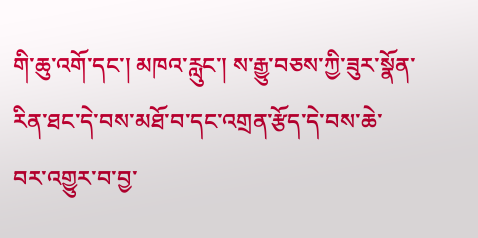གི་ཆུ་འགོ་དང་། མཁའ་རླུང་། ས་རྒྱུ་བཅས་ཀྱི་ཟུར་སྣོན་རིན་ཐང་དེ་བས་མཐོ་བ་དང་འགྲན་རྩོད་དེ་བས་ཆེ་བར་འགྱུར་བ་བྱ་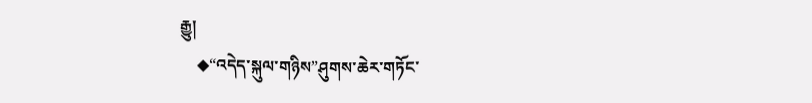རྒྱུ།
    ◆“འདེད་སྐུལ་གཉིས”ཤུགས་ཆེར་གཏོང་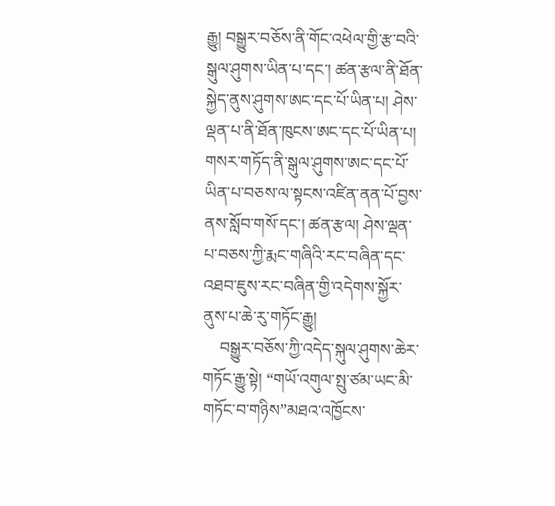རྒྱུ། བསྒྱུར་བཅོས་ནི་གོང་འཕེལ་གྱི་རྩ་བའི་སྒུལ་ཤུགས་ཡིན་པ་དང་། ཚན་རྩལ་ནི་ཐོན་སྐྱེད་ནུས་ཤུགས་ཨང་དང་པོ་ཡིན་པ། ཤེས་ལྡན་པ་ནི་ཐོན་ཁུངས་ཨང་དང་པོ་ཡིན་པ། གསར་གཏོད་ནི་སྒུལ་ཤུགས་ཨང་དང་པོ་ཡིན་པ་བཅས་ལ་སྟངས་འཛིན་ནན་པོ་བྱས་ནས་སློབ་གསོ་དང་། ཚན་རྩལ། ཤེས་ལྡན་པ་བཅས་ཀྱི་རྨང་གཞིའི་རང་བཞིན་དང་འཐབ་ཇུས་རང་བཞིན་གྱི་འདེགས་སྐྱོར་ནུས་པ་ཆེ་རུ་གཏོང་རྒྱུ།
    བསྒྱུར་བཅོས་ཀྱི་འདེད་སྐུལ་ཤུགས་ཆེར་གཏོང་རྒྱུ་སྟེ། “གཡོ་འགུལ་སྤུ་ཙམ་ཡང་མི་གཏོང་བ་གཉིས”མཐའ་འཁྱོངས་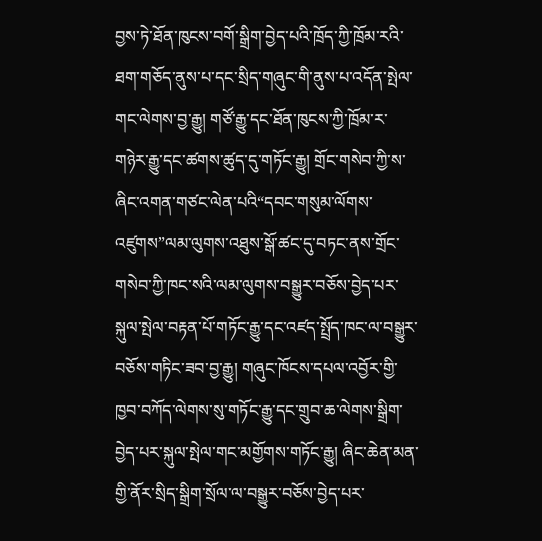བྱས་ཏེ་ཐོན་ཁུངས་བགོ་སྒྲིག་བྱེད་པའི་ཁྲོད་ཀྱི་ཁྲོམ་རའི་ཐག་གཅོད་ནུས་པ་དང་སྲིད་གཞུང་གི་ནུས་པ་འདོན་སྤེལ་གང་ལེགས་བྱ་རྒྱུ། གཙོ་རྒྱུ་དང་ཐོན་ཁུངས་ཀྱི་ཁྲོམ་ར་གཉེར་རྒྱུ་དང་ཚགས་ཚུད་དུ་གཏོང་རྒྱུ། གྲོང་གསེབ་ཀྱི་ས་ཞིང་འགན་གཙང་ལེན་པའི“དབང་གསུམ་ལོགས་འཛུགས”ལམ་ལུགས་འཐུས་སྒོ་ཚང་དུ་བཏང་ནས་གྲོང་གསེབ་ཀྱི་ཁང་སའི་ལམ་ལུགས་བསྒྱུར་བཅོས་བྱེད་པར་སྐུལ་སྤེལ་བརྟན་པོ་གཏོང་རྒྱུ་དང་འཛད་སྤྲོད་ཁང་ལ་བསྒྱུར་བཅོས་གཏིང་ཟབ་བྱ་རྒྱུ། གཞུང་ཁོངས་དཔལ་འབྱོར་གྱི་ཁྱབ་བཀོད་ལེགས་སུ་གཏོང་རྒྱུ་དང་གྲུབ་ཆ་ལེགས་སྒྲིག་བྱེད་པར་སྐུལ་སྤེལ་གང་མགྱོགས་གཏོང་རྒྱུ། ཞིང་ཆེན་མན་གྱི་ནོར་སྲིད་སྒྲིག་སྲོལ་ལ་བསྒྱུར་བཅོས་བྱེད་པར་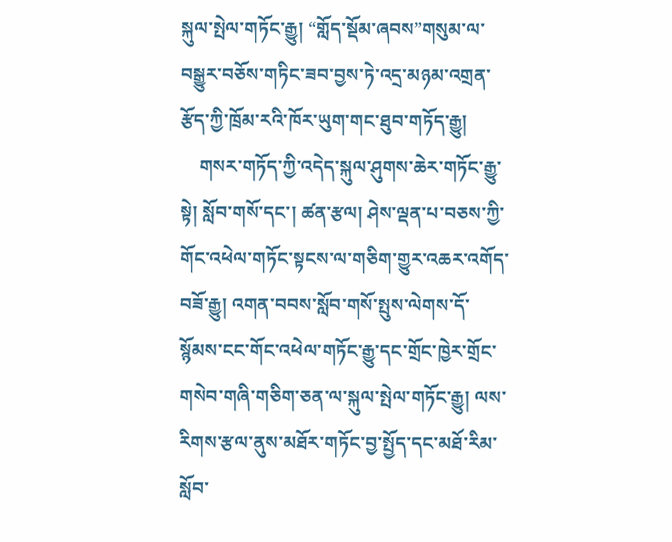སྐུལ་སྤེལ་གཏོང་རྒྱུ། “གློད་སྡོམ་ཞབས”གསུམ་ལ་བསྒྱུར་བཅོས་གཏིང་ཟབ་བྱས་ཏེ་འདྲ་མཉམ་འགྲན་རྩོད་ཀྱི་ཁྲོམ་རའི་ཁོར་ཡུག་གང་ཐུབ་གཏོད་རྒྱུ།
    གསར་གཏོད་ཀྱི་འདེད་སྐུལ་ཤུགས་ཆེར་གཏོང་རྒྱུ་སྟེ། སློབ་གསོ་དང་། ཚན་རྩལ། ཤེས་ལྡན་པ་བཅས་ཀྱི་གོང་འཕེལ་གཏོང་སྟངས་ལ་གཅིག་གྱུར་འཆར་འགོད་བཟོ་རྒྱུ། འགན་བབས་སློབ་གསོ་སྤུས་ལེགས་དོ་སྙོམས་ངང་གོང་འཕེལ་གཏོང་རྒྱུ་དང་གྲོང་ཁྱེར་གྲོང་གསེབ་གཞི་གཅིག་ཅན་ལ་སྐུལ་སྤེལ་གཏོང་རྒྱུ། ལས་རིགས་རྩལ་ནུས་མཐོར་གཏོང་བྱ་སྤྱོད་དང་མཐོ་རིམ་སློབ་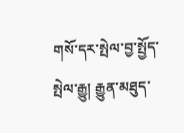གསོ་དར་སྤེལ་བྱ་སྤྱོད་སྤེལ་རྒྱུ། རྒྱུན་མཐུད་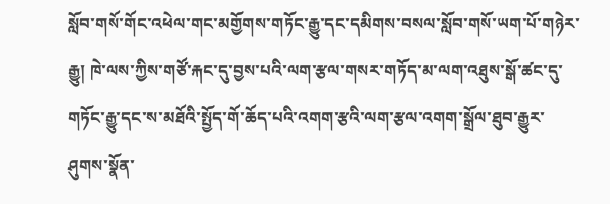སློབ་གསོ་གོང་འཕེལ་གང་མགྱོགས་གཏོང་རྒྱུ་དང་དམིགས་བསལ་སློབ་གསོ་ཡག་པོ་གཉེར་རྒྱུ། ཁེ་ལས་ཀྱིས་གཙོ་རྐང་དུ་བྱས་པའི་ལག་རྩལ་གསར་གཏོད་མ་ལག་འཐུས་སྒོ་ཚང་དུ་གཏོང་རྒྱུ་དང་ས་མཐོའི་སྤྱོད་གོ་ཆོད་པའི་འགག་རྩའི་ལག་རྩལ་འགག་སྒྲོལ་ཐུབ་རྒྱུར་ཤུགས་སྣོན་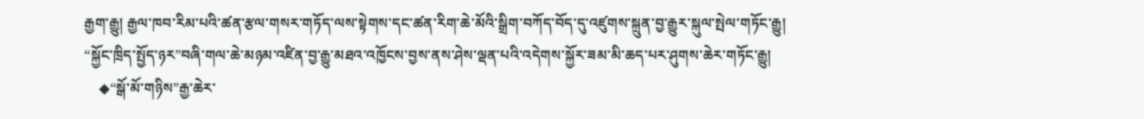རྒྱག་རྒྱུ། རྒྱལ་ཁབ་རིམ་པའི་ཚན་རྩལ་གསར་གཏོད་ལས་སྟེགས་དང་ཚན་རིག་ཆེ་མོའི་སྒྲིག་བཀོད་བོད་དུ་འཛུགས་སྐྲུན་བྱ་རྒྱུར་སྐུལ་སྤེལ་གཏོང་རྒྱུ། “སྐྱོང་ཁྲིད་སྤྱོད་ཉར”བཞི་གལ་ཆེ་མཉམ་འཛིན་བྱ་རྒྱུ་མཐའ་འཁྱོངས་བྱས་ནས་ཤེས་ལྡན་པའི་འདེགས་སྐྱོར་ཟམ་མི་ཆད་པར་ཤུགས་ཆེར་གཏོང་རྒྱུ།
    ◆“སྒོ་མོ་གཉིས”རྒྱ་ཆེར་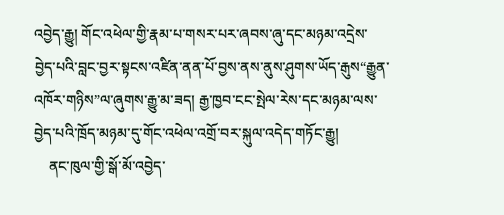འབྱེད་རྒྱུ། གོང་འཕེལ་གྱི་རྣམ་པ་གསར་པར་ཞབས་ཞུ་དང་མཉམ་འདྲེས་བྱེད་པའི་བླང་བྱར་སྟངས་འཛིན་ནན་པོ་བྱས་ནས་ནུས་ཤུགས་ཡོད་རྒུས“རྒྱུན་འཁོར་གཉིས”ལ་ཞུགས་རྒྱུ་མ་ཟད། རྒྱ་ཁྱབ་ངང་སྤེལ་རེས་དང་མཉམ་ལས་བྱེད་པའི་ཁྲོད་མཉམ་དུ་གོང་འཕེལ་འགྲོ་བར་སྐུལ་འདེད་གཏོང་རྒྱུ།
    ནང་ཁུལ་གྱི་སྒོ་མོ་འབྱེད་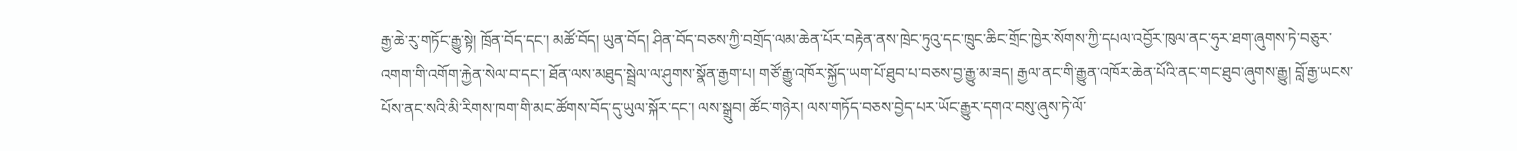རྒྱ་ཆེ་རུ་གཏོང་རྒྱུ་སྟེ། ཁྲོན་བོད་དང་། མཚོ་བོད། ཡུན་བོད། ཤིན་བོད་བཅས་ཀྱི་བགྲོད་ལམ་ཆེན་པོར་བརྟེན་ནས་ཁྲེང་ཏུའུ་དང་ཁྲུང་ཆིང་གྲོང་ཁྱེར་སོགས་ཀྱི་དཔལ་འབྱོར་ཁུལ་ནང་ཧུར་ཐག་ཞུགས་ཏེ་བཅུར་འགག་གི་འགོག་རྐྱེན་སེལ་བ་དང་། ཐོན་ལས་མཐུད་སྦྲེལ་ལ་ཤུགས་སྣོན་རྒྱག་པ། གཙོ་རྒྱུ་འཁོར་སྐྱོད་ཡག་པོ་ཐུབ་པ་བཅས་བྱ་རྒྱུ་མ་ཟད། རྒྱལ་ནང་གི་རྒྱུན་འཁོར་ཆེན་པོའི་ནང་གང་ཐུབ་ཞུགས་རྒྱུ། བློ་རྒྱ་ཡངས་པོས་ནང་སའི་མི་རིགས་ཁག་གི་མང་ཚོགས་བོད་དུ་ཡུལ་སྐོར་དང་། ལས་སྒྲུབ། ཚོང་གཉེར། ལས་གཏོད་བཅས་བྱེད་པར་ཡོང་རྒྱུར་དགའ་བསུ་ཞུས་ཏེ་ལོ་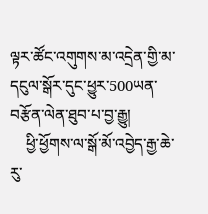ལྟར་ཚོང་འགུགས་མ་འདྲེན་གྱི་མ་དངུལ་སྒོར་དུང་ཕྱུར་500ཡན་བརྩོན་ལེན་ཐུབ་པ་བྱ་རྒྱུ།
    ཕྱི་ཕྱོགས་ལ་སྒོ་མོ་འབྱེད་རྒྱ་ཆེ་རུ་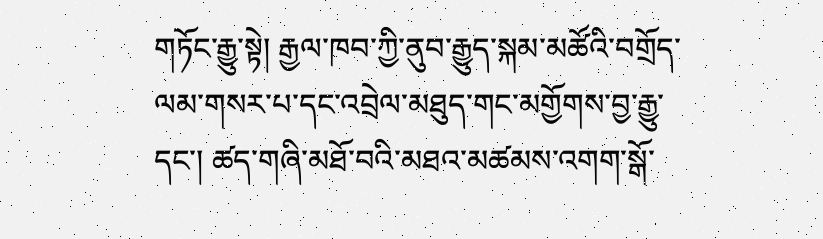གཏོང་རྒྱུ་སྟེ། རྒྱལ་ཁབ་ཀྱི་ནུབ་རྒྱུད་སྐམ་མཚོའི་བགྲོད་ལམ་གསར་པ་དང་འབྲེལ་མཐུད་གང་མགྱོགས་བྱ་རྒྱུ་དང་། ཚད་གཞི་མཐོ་བའི་མཐའ་མཚམས་འགག་སྒོ་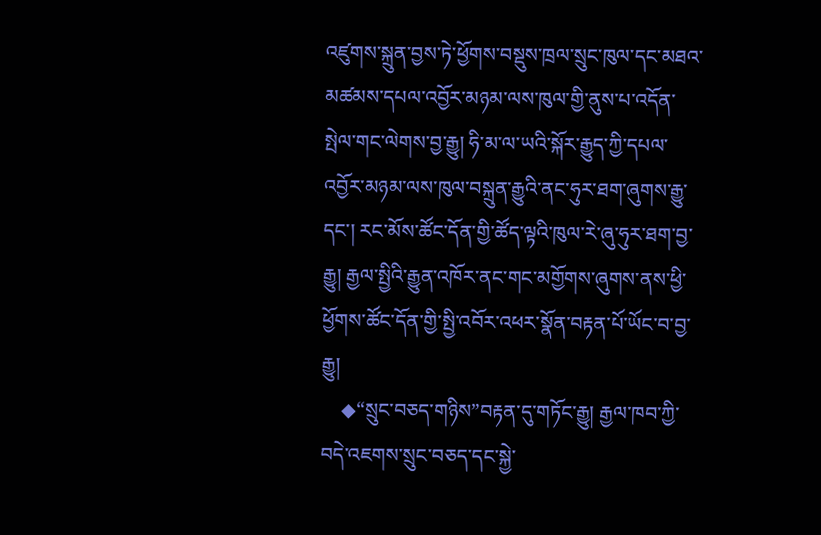འཛུགས་སྐྲུན་བྱས་ཏེ་ཕྱོགས་བསྡུས་ཁྲལ་སྲུང་ཁུལ་དང་མཐའ་མཚམས་དཔལ་འབྱོར་མཉམ་ལས་ཁུལ་གྱི་ནུས་པ་འདོན་སྤེལ་གང་ལེགས་བྱ་རྒྱུ། ཧི་མ་ལ་ཡའི་སྐོར་རྒྱུད་ཀྱི་དཔལ་འབྱོར་མཉམ་ལས་ཁུལ་བསྐྲུན་རྒྱུའི་ནང་ཧུར་ཐག་ཞུགས་རྒྱུ་དང་། རང་མོས་ཚོང་དོན་གྱི་ཚོད་ལྟའི་ཁུལ་རེ་ཞུ་ཧུར་ཐག་བྱ་རྒྱུ། རྒྱལ་སྤྱིའི་རྒྱུན་འཁོར་ནང་གང་མགྱོགས་ཞུགས་ནས་ཕྱི་ཕྱོགས་ཚོང་དོན་གྱི་སྤྱི་འབོར་འཕར་སྣོན་བརྟན་པོ་ཡོང་བ་བྱ་རྒྱུ།
    ◆“སྲུང་བཅད་གཉིས”བརྟན་དུ་གཏོང་རྒྱུ། རྒྱལ་ཁབ་ཀྱི་བདེ་འཇགས་སྲུང་བཅད་དང་སྐྱེ་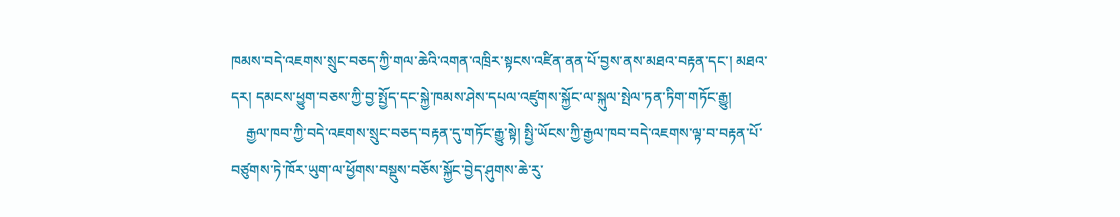ཁམས་བདེ་འཇགས་སྲུང་བཅད་ཀྱི་གལ་ཆེའི་འགན་འཁྲིར་སྟངས་འཛིན་ནན་པོ་བྱས་ནས་མཐའ་བརྟན་དང་། མཐའ་དར། དམངས་ཕྱུག་བཅས་ཀྱི་བྱ་སྤྱོད་དང་སྐྱེ་ཁམས་ཤེས་དཔལ་འཛུགས་སྐྱོང་ལ་སྐུལ་སྤེལ་ཏན་ཏིག་གཏོང་རྒྱུ།
    རྒྱལ་ཁབ་ཀྱི་བདེ་འཇགས་སྲུང་བཅད་བརྟན་དུ་གཏོང་རྒྱུ་སྟེ། སྤྱི་ཡོངས་ཀྱི་རྒྱལ་ཁབ་བདེ་འཇགས་ལྟ་བ་བརྟན་པོ་བཙུགས་ཏེ་ཁོར་ཡུག་ལ་ཕྱོགས་བསྡུས་བཅོས་སྐྱོང་བྱེད་ཤུགས་ཆེ་རུ་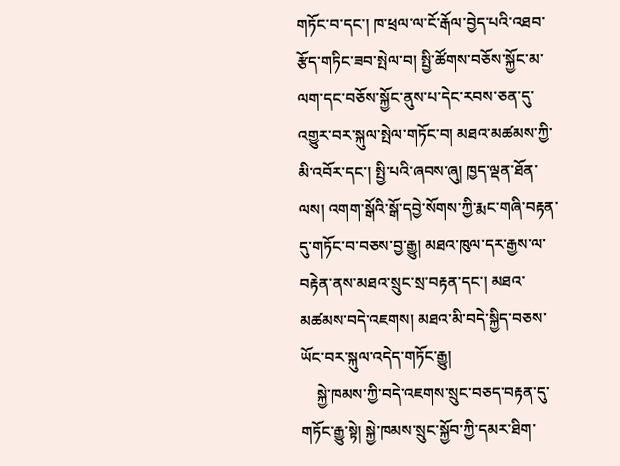གཏོང་བ་དང་། ཁ་ཕྲལ་ལ་ངོ་རྒོལ་བྱེད་པའི་འཐབ་རྩོད་གཏིང་ཟབ་སྤེལ་བ། སྤྱི་ཚོགས་བཅོས་སྐྱོང་མ་ལག་དང་བཅོས་སྐྱོང་ནུས་པ་དེང་རབས་ཅན་དུ་འགྱུར་བར་སྐུལ་སྤེལ་གཏོང་བ། མཐའ་མཚམས་ཀྱི་མི་འབོར་དང་། སྤྱི་པའི་ཞབས་ཞུ། ཁྱད་ལྡན་ཐོན་ལས། འགག་སྒོའི་སྒོ་དབྱེ་སོགས་ཀྱི་རྨང་གཞི་བརྟན་དུ་གཏོང་བ་བཅས་བྱ་རྒྱུ། མཐའ་ཁུལ་དར་རྒྱས་ལ་བརྟེན་ནས་མཐའ་སྲུང་སྲ་བརྟན་དང་། མཐའ་མཚམས་བདེ་འཇགས། མཐའ་མི་བདེ་སྐྱིད་བཅས་ཡོང་བར་སྐུལ་འདེད་གཏོང་རྒྱུ།
    སྐྱེ་ཁམས་ཀྱི་བདེ་འཇགས་སྲུང་བཅད་བརྟན་དུ་གཏོང་རྒྱུ་སྟེ། སྐྱེ་ཁམས་སྲུང་སྐྱོབ་ཀྱི་དམར་ཐིག་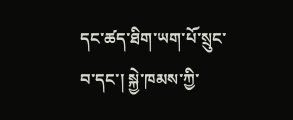དང་ཚད་ཐིག་ཡག་པོ་སྲུང་བ་དང་། སྐྱེ་ཁམས་ཀྱི་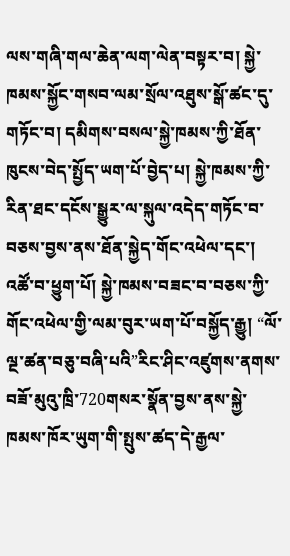ལས་གཞི་གལ་ཆེན་ལག་ལེན་བསྟར་བ། སྐྱེ་ཁམས་སྐྱོང་གསབ་ལམ་སྲོལ་འཐུས་སྒོ་ཚང་དུ་གཏོང་བ། དམིགས་བསལ་སྐྱེ་ཁམས་ཀྱི་ཐོན་ཁུངས་བེད་སྤྱོད་ཡག་པོ་བྱེད་པ། སྐྱེ་ཁམས་ཀྱི་རིན་ཐང་དངོས་སྒྱུར་ལ་སྐུལ་འདེད་གཏོང་བ་བཅས་བྱས་ནས་ཐོན་སྐྱེད་གོང་འཕེལ་དང་། འཚོ་བ་ཕྱུག་པོ། སྐྱེ་ཁམས་བཟང་བ་བཅས་ཀྱི་གོང་འཕེལ་གྱི་ལམ་བུར་ཡག་པོ་བསྐྱོད་རྒྱུ། “ལོ་ལྔ་ཚན་བཅུ་བཞི་པའི”རིང་ཤིང་འཛུགས་ནགས་བཟོ་མུའུ་ཁྲི་720གསར་སྣོན་བྱས་ནས་སྐྱེ་ཁམས་ཁོར་ཡུག་གི་སྤུས་ཚད་དེ་རྒྱལ་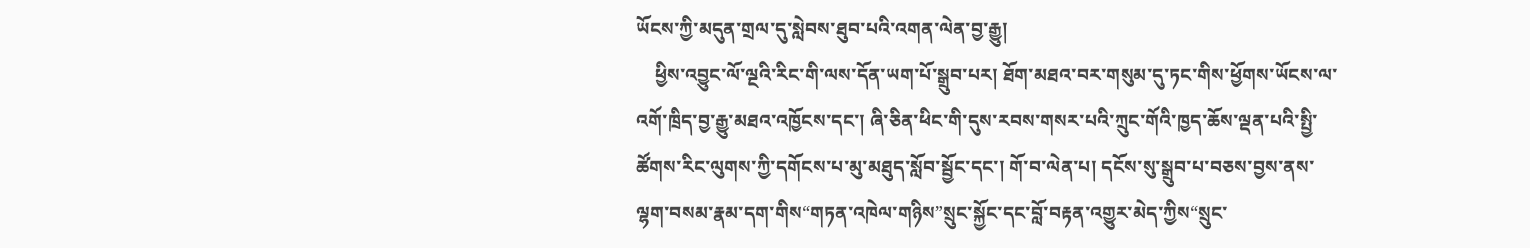ཡོངས་ཀྱི་མདུན་གྲལ་དུ་སླེབས་ཐུབ་པའི་འགན་ལེན་བྱ་རྒྱུ།
    ཕྱིས་འབྱུང་ལོ་ལྔའི་རིང་གི་ལས་དོན་ཡག་པོ་སྒྲུབ་པར། ཐོག་མཐའ་བར་གསུམ་དུ་ཏང་གིས་ཕྱོགས་ཡོངས་ལ་འགོ་ཁྲིད་བྱ་རྒྱུ་མཐའ་འཁྱོངས་དང་། ཞི་ཅིན་ཕིང་གི་དུས་རབས་གསར་པའི་ཀྲུང་གོའི་ཁྱད་ཆོས་ལྡན་པའི་སྤྱི་ཚོགས་རིང་ལུགས་ཀྱི་དགོངས་པ་མུ་མཐུད་སློབ་སྦྱོང་དང་། གོ་བ་ལེན་པ། དངོས་སུ་སྒྲུབ་པ་བཅས་བྱས་ནས་ལྷག་བསམ་རྣམ་དག་གིས“གཏན་འཁེལ་གཉིས”སྲུང་སྐྱོང་དང་བློ་བརྟན་འགྱུར་མེད་ཀྱིས“སྲུང་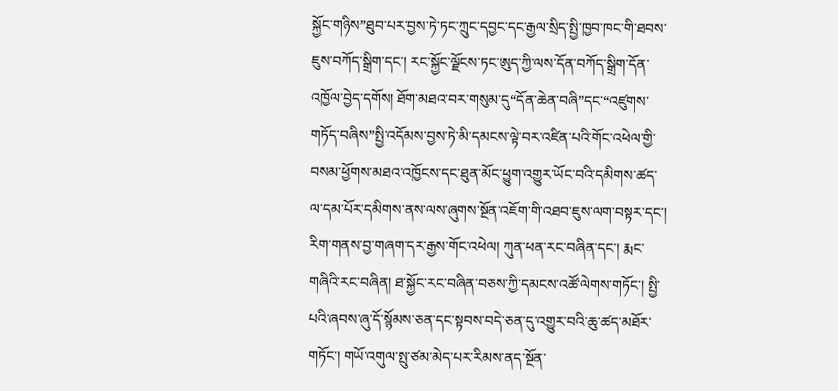སྐྱོང་གཉིས”ཐུབ་པར་བྱས་ཏེ་ཏང་ཀྲུང་དབྱང་དང་རྒྱལ་སྲིད་སྤྱི་ཁྱབ་ཁང་གི་ཐབས་ཇུས་བཀོད་སྒྲིག་དང་། རང་སྐྱོང་ལྗོངས་ཏང་ཨུད་ཀྱི་ལས་དོན་བཀོད་སྒྲིག་དོན་འཁྱོལ་བྱེད་དགོས། ཐོག་མཐའ་བར་གསུམ་དུ“དོན་ཆེན་བཞི”དང་“འཛུགས་གཏོད་བཞིས”སྤྱི་འདོམས་བྱས་ཏེ་མི་དམངས་ལྟེ་བར་འཛིན་པའི་གོང་འཕེལ་གྱི་བསམ་ཕྱོགས་མཐའ་འཁྱོངས་དང་ཐུན་མོང་ཕྱུག་འགྱུར་ཡོང་བའི་དམིགས་ཚད་ལ་དམ་པོར་དམིགས་ནས་ལས་ཞུགས་སྔོན་འཇོག་གི་འཐབ་ཇུས་ལག་བསྟར་དང་། རིག་གནས་བྱ་གཞག་དར་རྒྱས་གོང་འཕེལ། ཀུན་ཕན་རང་བཞིན་དང་། རྨང་གཞིའི་རང་བཞིན། ཐ་སྐྱོང་རང་བཞིན་བཅས་ཀྱི་དམངས་འཚོ་ལེགས་གཏོང་། སྤྱི་པའི་ཞབས་ཞུ་དོ་སྙོམས་ཅན་དང་སྟབས་བདེ་ཅན་དུ་འགྱུར་བའི་ཆུ་ཚད་མཐོར་གཏོང་། གཡོ་འགུལ་སྤུ་ཙམ་མེད་པར་རིམས་ནད་སྔོན་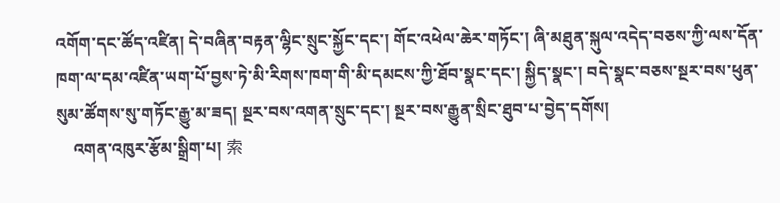འགོག་དང་ཚོད་འཛིན། དེ་བཞིན་བརྟན་ལྷིང་སྲུང་སྐྱོང་དང་། གོང་འཕེལ་ཆེར་གཏོང་། ཞི་མཐུན་སྐུལ་འདེད་བཅས་ཀྱི་ལས་དོན་ཁག་ལ་དམ་འཛིན་ཡག་པོ་བྱས་ཏེ་མི་རིགས་ཁག་གི་མི་དམངས་ཀྱི་ཐོབ་སྣང་དང་། སྐྱིད་སྣང་། བདེ་སྣང་བཅས་སྔར་བས་ཕུན་སུམ་ཚོགས་སུ་གཏོང་རྒྱུ་མ་ཟད། སྔར་བས་འགན་སྲུང་དང་། སྔར་བས་རྒྱུན་སྲིང་ཐུབ་པ་བྱེད་དགོས།
    འགན་འཁུར་རྩོམ་སྒྲིག་པ། 索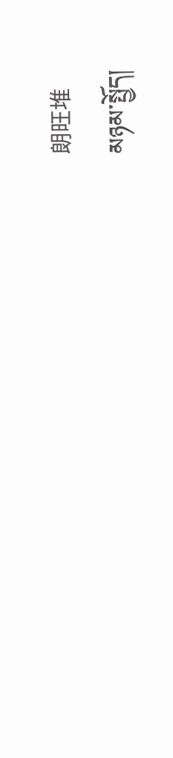朗旺堆
མཉམ་སྤྱོད།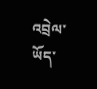འབྲེལ་ཡོད་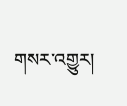གསར་འགྱུར།